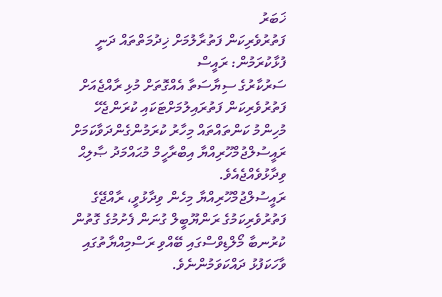ޚަބަރު
ފަތުރުވެރިކަން ފަތުރާލުމަށް ޚިދުމަތްތައް ދަނީ ފުޅާކުރަމުން: ރައީސް
ސަރުކާރުގެ ސިޔާސަތާ އެއްގޮތަށް މުޅި ރާއްޖެއަށް ފަތުރުވެރިކަން ފަތުރައިލުމަށްޓަކައި ކުރަންޖެހޭ މުހިންމު ކަންތައްތައް މިހާރު ކުރަމުންގެންދަވާކަމަށް ރައީސުލްޖުމްހޫރިއްޔާ އިބްރާހީމް މުޙައްމަދު ޞާލިޙް ވިދާޅުވެއްޖެއެވެ.
ރައީސުލްޖުމްހޫރިއްޔާ މިހެން ވިދާޅުވީ، ރާއްޖޭގެ ފަތުރުވެރިކަމުގެ ރަންޔޫބީލް ގުނަން ފެށުމުގެ ގޮތުން ކުރުނބާ މޯލްޑިވްސްގައި ބޭއްވި ރަސްމިއްޔާތުގައި ވާހަކަފުޅު ދައްކަވަމުންނެވެ.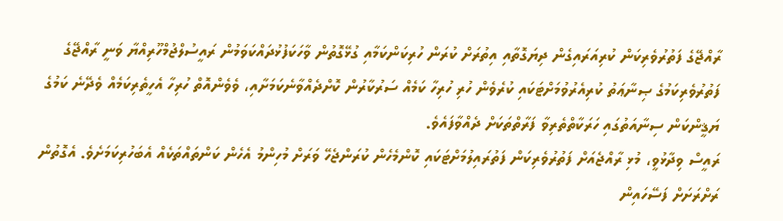ރާއްޖޭގެ ފަތުރުވެރިކަން ކުރިއަރައިގެން ދިޔަގޮތާއި އިތުރަށް ކުރަން ހުރިކަންކަމާއި ގުޅޭގޮތުން ވާހަކަފުޅުދައްކަވަމުން ރައީސުލްޖުމްހޫރިއްޔާ ވަނީ ރާއްޖޭގެ ފަތުރުވެރިކަމުގެ ޞިނާޢަތު ކުރިއެރުވުމަށްޓަކައި ކުރެވެން ހުރި ހުރިހާ ކަމެއް ސަރުކާރުން ކޮށްދެއްވާނެކަމަށާއި، ވެވެންއޮތް ހުރިހާ އެހީތެރިކަމެއް ވެދޭނެ ކަމުގެ ޔަޤީންކަން ސިނާއަތުގައި ހަރަކާތްތެރިވާ ފަރާތްތަކަށް ދެއްވާފައެވެ.
ރައީސް ވިދާޅުވީ، މުޅި ރާއްޖެއަށް ފަތުރުވެރިކަން ފަތުރައިލުމަށްޓަކައި ކޮންމެހެން ކުރަންޖެހޭ ވަރަށް މުހިންމު އެހެން ކަންތައްތަކެއް އެބަހުރިކަމަށެވެ. އެގޮތުން ރަށްރަށަށް ފަސޭހައިން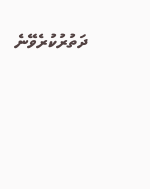ދަތުރުކުރެވޭނެ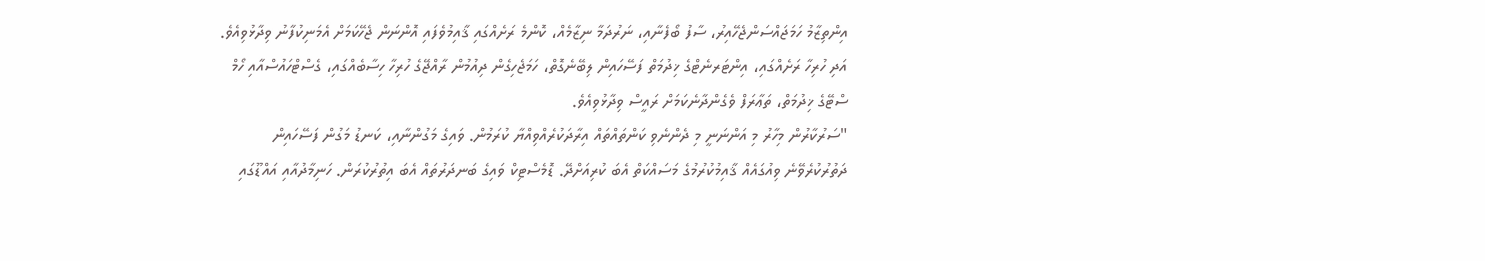އިންތިޒާމު ހަމަޖައްސަންޖެހޭއިރު، ސާފު ބޯފެނާއި، ނަރުދަމާ ނިޒާމެއް، ކޮންމެ ރަށެއްގައި ޤާއިމުވެފައި އޮންނަން ޖެހޭކަމަށް އެމަނިކުފާނު ވިދާޅުވިއެވެ. އަދި ހުރިހާ ރަށެއްގައި، އިންޓަރނެޓްގެ ޚިދުމަތް ފަސޭހައިން ލިބޭނެގޮތް، ހަމަޖެހިގެން ދިއުމުން ރާއްޖޭގެ ހުރިހާ ހިސާބެއްގައި، ގެސްޓްހައުސްއާއި ހޯމް ސްޓޭގެ ޚިދުމަތް، ތަޢާރަފް ވެގެންދާނެކަމަށް ރައީސް ވިދާޅުވިއެވެ.
"ސަރުކާރުން މިހާރު މި އަންނަނީ މި ދެންނެވި ކަންތައްތައް އިރާދަކުރެއްވިއްޔާ ކުރަމުން. ވައިގެ މަގުންނާއި، ކަނޑު މަގުން ފަސޭހައިން ދަތުރުކުރެވޭނެ ވިއުގައެއް ޤާއިމުކުރުމުގެ މަސައްކަތް އެބަ ކުރިއަށްދޭ. ޑޮމެސްޓިކް ވައިގެ ބަނދަރުތައް އެބަ އިތުރުކުރަން. ހަނިމާދުއާއި އައްޑޫގައި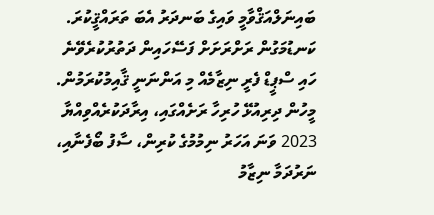ބައިނަލްއަޤްވާމީ ވައިގެ ބަނދަރު އެބަ ތަރައްޤީކުރަ. ކަނޑުމަގުން ރަށްރަށަށް ފަސޭހައިން ދަތުރުކުރެވޭނެ ހައި ސްޕީޑް ފެރީ ނިޒާމެއް މި އަންނަނީ ޤާއިމުކުރަމުން. މީހުން ދިރިއުޅޭ ހުރިހާ ރަށެއްގައި، އިރާދަކުރެއްވިއްޔާ 2023 ވަނަ އަހަރު ނިމުމުގެ ކުރިން، ސާފު ބޯފެނާއި، ނަރުދަމާ ނިޒާމު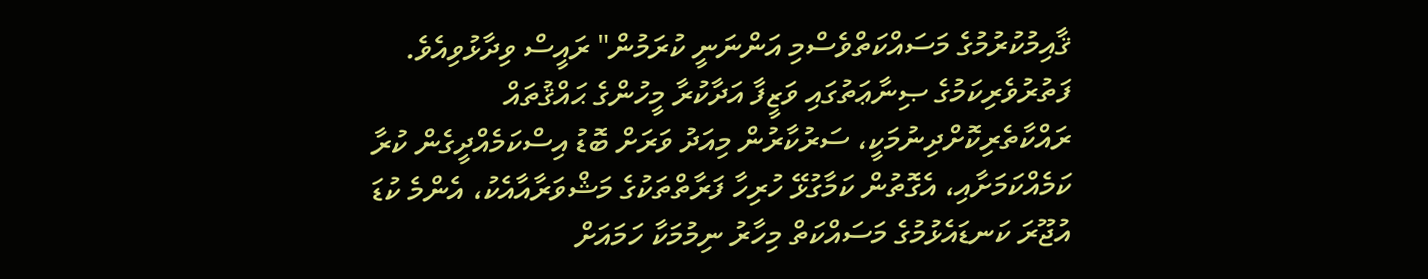ޤާއިމުކުރުމުގެ މަސައްކަތްވެސްމި އަންނަނީ ކުރަމުން" ރައީސް ވިދާޅުވިއެވެ.
ފަތުރުވެރިކަމުގެ ޞިނާޢަތުގައި ވަޒީފާ އަދާކުރާ މީހުންގެ ޙައްޤުތައް ރައްކާތެރިކޮށްދިނުމަކީ، ސަރުކާރުން މިއަދު ވަރަށް ބޮޑު އިސްކަމެއްދީގެން ކުރާ ކަމެއްކަމަށާއި، އެގޮތުން ކަމާގުޅޭ ހުރިހާ ފަރާތްތަކުގެ މަޝްވަރާއާއެކު، އެންމެ ކުޑަ އުޖޫރަ ކަނޑައެޅުމުގެ މަސައްކަތް މިހާރު ނިމުމަކާ ހަމައަށް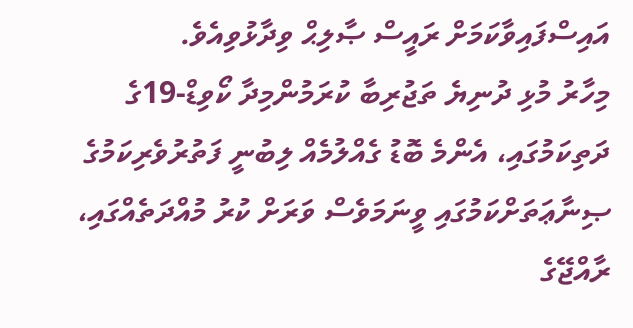އައިސްފައިވާކަމަށް ރައީސް ޞާލިޙް ވިދާޅުވިއެވެ.
މިހާރު މުޅި ދުނިޔެ ތަޖުރިބާ ކުރަމުންމިދާ ކޯވިޑް-19ގެ ދަތިކަމުގައި، އެންމެ ބޮޑު ގެއްލުމެއް ލިބުނީ ފަތުރުވެރިކަމުގެ ޞިނާޢަތަށްކަމުގައި ވީނަމަވެސް ވަރަށް ކުރު މުއްދަތެއްގައި، ރާއްޖޭގެ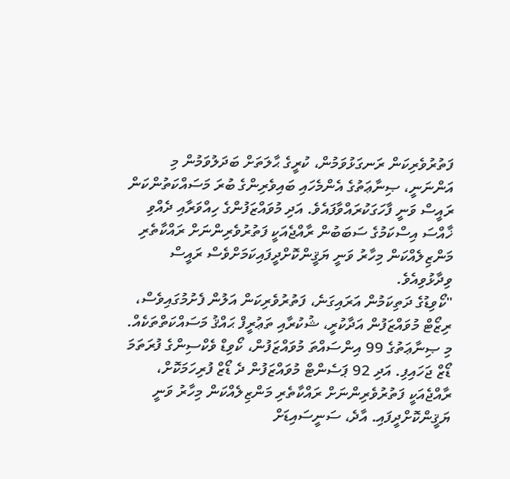ފަތުރުވެރިކަން ރަނގަޅުވަމުން، ކުރީގެ ޙާލަތަށް ބަދަލުވަމުން މި އަންނަނީ، ޞިނާޢަތުގެ އެންމެހައި ބައިވެރިންގެ ބުރަ މަސައްކަތުންކަން ރައީސް ވަނީ ފާހަގަކުރައްވާފައެވެ. އަދި މުވައްޒަފުންގެ ހިއްވަރާއި ދެއްވި ޚާއްސަ އިސްކަމުގެ ސަބަބުން ރާއްޖެއަކީ ފަތުރުވެރިންނަށް ރައްކާތެރި މަންޒިލެއްކަން މިހާރު ވަނީ ޔަޤީންކޮށްދީފައިކަމަށްވެސް ރައީސް ވިދާޅުވިއެވެ.
"ކޯވިޑުގެ ދަތިކަމުން އަރައިގަނެ، ފަތުރުވެރިކަން އަލުން ފެށުމުގައިވެސް، ރިޒޯޓް މުވައްޒަފުން އަދާކުރީ، ޝުކުރާއި ތަޢުރީފް ޙައްޤު މަސައްކަތްތަކެއް. މި ޞިނާޢަތުގެ 99 އިންސައްތަ މުވައްޒަފުން، ކޯވިޑް ވެކްސިންގެ ފުރަތަމަ ޑޯޒް ޖަހައިފި. އަދި 92 ޕަސެންޓް މުވައްޒަފުން ދެ ޑޯޒް ފުރިހަމަކޮށް، ރާއްޖެއަކީ ފަތުރުވެރިންނަށް ރައްކާތެރި މަންޒިލެއްކަން މިހާރު ވަނީ ޔަޤީންކޮށްދީފައި. އާދެ، ސަނީސައިޑަށް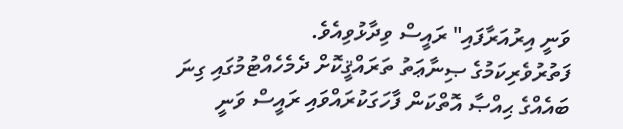ވަނީ އިރުއަރާފައި" ރައީސް ވިދާޅުވިއެވެ.
ފަތުރުވެރިކަމުގެ ޞިނާޢަތު ތަރައްޤީކޮށް ދެމެހެއްޓުމުގައި ގިނަ ބައެއްގެ ޙިއްޞާ އޮތްކަން ފާހަގަކުރައްވައި ރައީސް ވަނީ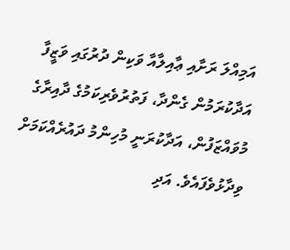އަމިއްލަ ރަށާއި ޢާއިލާއާ ވަކިން ދުރުގައި ވަޒީފާ އަދާކުރަމުން ގެންދާ، ފަތުރުވެރިކަމުގެ ދާއިރާގެ މުވައްޒަފުން، އަދާކުރަނީ މުހިންމު ދައުރެއްކަމަށް ވިދާޅުވެފައެވެ. އަދި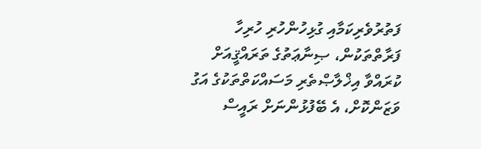ފަތުރުވެރިކަމާއި ގުޅިހުންހުރި ހުރިހާ ފަރާތްތަކުން، ޞިނާޢަތުގެ ތަރައްޤީއަށް ކުރައްވާ އިޚްލާޞްތެރި މަސައްކަތްތަކުގެ އަގު ވަޒަންކޮށް، އެ ބޭފުޅުންނަށް ރައީސް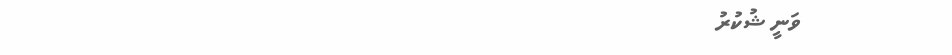ވަނީ ޝުކުރު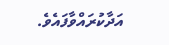އަދާކުރައްވާފައެވެ.